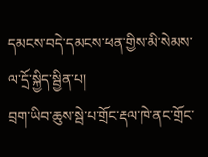དམངས་བདེ་དམངས་ཕན་གྱིས་མི་སེམས་ལ་དྲོ་སྐྱིད་སྦྱིན་པ།
བྲག་ཡིབ་ཆུས་སྦེ་པ་གྲོང་རྡལ་ཁེ་ནང་གྲོང་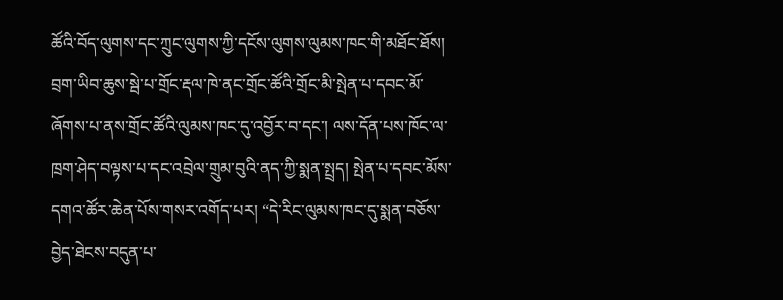ཚོའི་བོད་ལུགས་དང་ཀྲུང་ལུགས་ཀྱི་དངོས་ལུགས་ལུམས་ཁང་གི་མཐོང་ཐོས།
བྲག་ཡིབ་ཆུས་སྦེ་པ་གྲོང་རྡལ་ཁེ་ནང་གྲོང་ཚོའི་གྲོང་མི་སྤེན་པ་དབང་མོ་ཞོགས་པ་ནས་གྲོང་ཚོའི་ལུམས་ཁང་དུ་འབྱོར་བ་དང་། ལས་དོན་པས་ཁོང་ལ་ཁྲག་ཤེད་བལྟས་པ་དང་འབྲེལ་གྲུམ་བུའི་ནད་ཀྱི་སྨན་སྤྲད། སྤེན་པ་དབང་མོས་དགའ་ཚོར་ཆེན་པོས་གསར་འགོད་པར། “དེ་རིང་ལུམས་ཁང་དུ་སྨན་བཅོས་བྱེད་ཐེངས་བདུན་པ་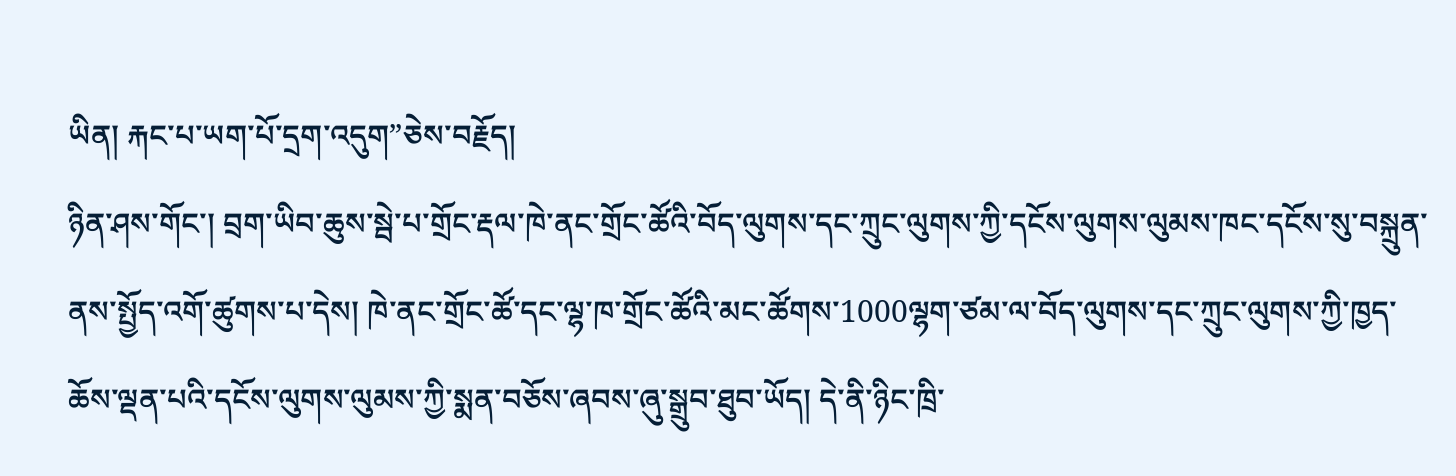ཡིན། རྐང་པ་ཡག་པོ་དྲག་འདུག”ཅེས་བརྗོད།
ཉིན་ཤས་གོང་། བྲག་ཡིབ་ཆུས་སྦེ་པ་གྲོང་རྡལ་ཁེ་ནང་གྲོང་ཚོའི་བོད་ལུགས་དང་ཀྲུང་ལུགས་ཀྱི་དངོས་ལུགས་ལུམས་ཁང་དངོས་སུ་བསྐྲུན་ནས་སྤྱོད་འགོ་ཚུགས་པ་དེས། ཁེ་ནང་གྲོང་ཚོ་དང་ལྷ་ཁ་གྲོང་ཚོའི་མང་ཚོགས་1000ལྷག་ཙམ་ལ་བོད་ལུགས་དང་ཀྲུང་ལུགས་ཀྱི་ཁྱད་ཆོས་ལྡན་པའི་དངོས་ལུགས་ལུམས་ཀྱི་སྨན་བཅོས་ཞབས་ཞུ་སྒྲུབ་ཐུབ་ཡོད། དེ་ནི་ཉིང་ཁྲི་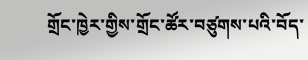གྲོང་ཁྱེར་གྱིས་གྲོང་ཚོར་བཙུགས་པའི་བོད་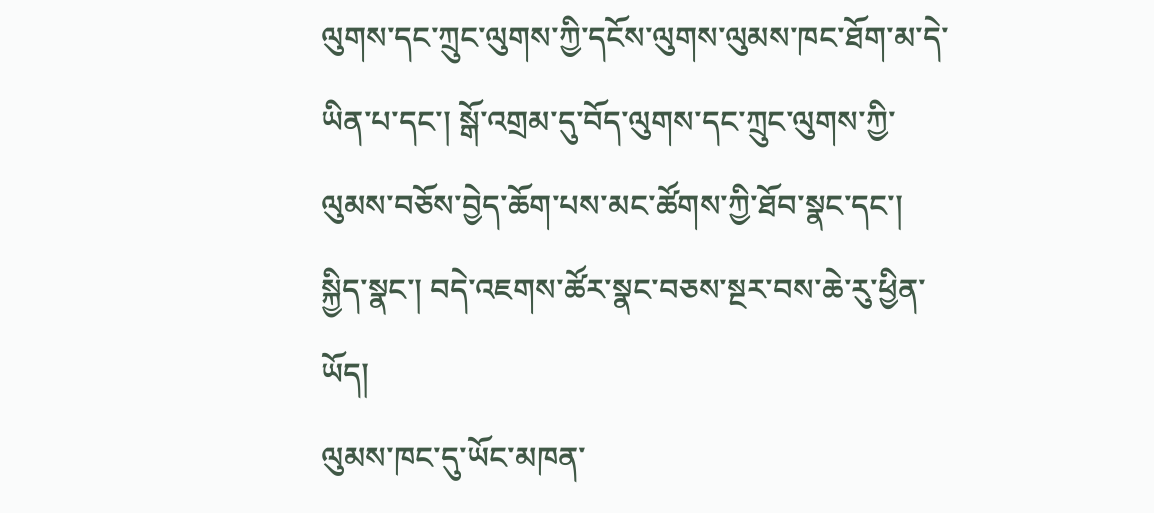ལུགས་དང་ཀྲུང་ལུགས་ཀྱི་དངོས་ལུགས་ལུམས་ཁང་ཐོག་མ་དེ་ཡིན་པ་དང་། སྒོ་འགྲམ་དུ་བོད་ལུགས་དང་ཀྲུང་ལུགས་ཀྱི་ལུམས་བཅོས་བྱེད་ཆོག་པས་མང་ཚོགས་ཀྱི་ཐོབ་སྣང་དང་། སྐྱིད་སྣང་། བདེ་འཇགས་ཚོར་སྣང་བཅས་སྔར་བས་ཆེ་རུ་ཕྱིན་ཡོད།
ལུམས་ཁང་དུ་ཡོང་མཁན་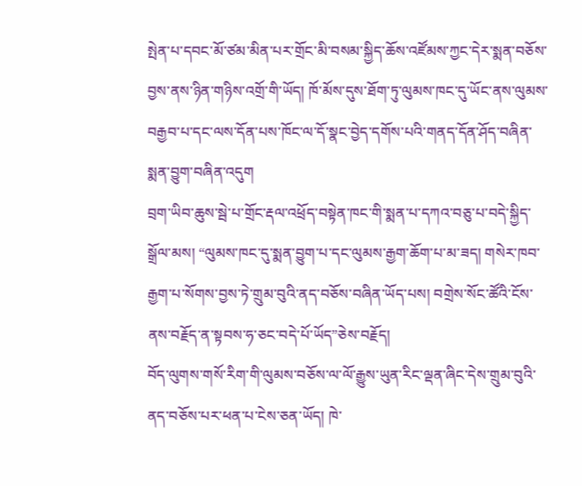སྤེན་པ་དབང་མོ་ཙམ་མིན་པར་གྲོང་མི་བསམ་སྐྱིད་ཆོས་འཛོམས་ཀྱང་དེར་སྨན་བཅོས་བྱས་ནས་ཉིན་གཉིས་འགྲོ་གི་ཡོད། ཁོ་མོས་དུས་ཐོག་ཏུ་ལུམས་ཁང་དུ་ཡོང་ནས་ལུམས་བརྒྱབ་པ་དང་ལས་དོན་པས་ཁོང་ལ་དོ་སྣང་བྱེད་དགོས་པའི་གནད་དོན་ཤོད་བཞིན་སྨན་བྱུག་བཞིན་འདུག
བྲག་ཡིབ་ཆུས་སྦེ་པ་གྲོང་རྡལ་འཕྲོད་བསྟེན་ཁང་གི་སྨན་པ་དཀའ་བཅུ་པ་བདེ་སྐྱིད་སྒྲོལ་མས། “ལུམས་ཁང་དུ་སྨན་བྱུག་པ་དང་ལུམས་རྒྱག་ཆོག་པ་མ་ཟད། གསེར་ཁབ་རྒྱག་པ་སོགས་བྱས་ཏེ་གྲུམ་བུའི་ནད་བཅོས་བཞིན་ཡོད་པས། བགྲེས་སོང་ཚོའི་ངོས་ནས་བརྗོད་ན་སྟབས་ཧ་ཅང་བདེ་པོ་ཡོད”ཅེས་བརྗོད།
བོད་ལུགས་གསོ་རིག་གི་ལུམས་བཅོས་ལ་ལོ་རྒྱུས་ཡུན་རིང་ལྡན་ཞིང་དེས་གྲུམ་བུའི་ནད་བཅོས་པར་ཕན་པ་ངེས་ཅན་ཡོད། ཁེ་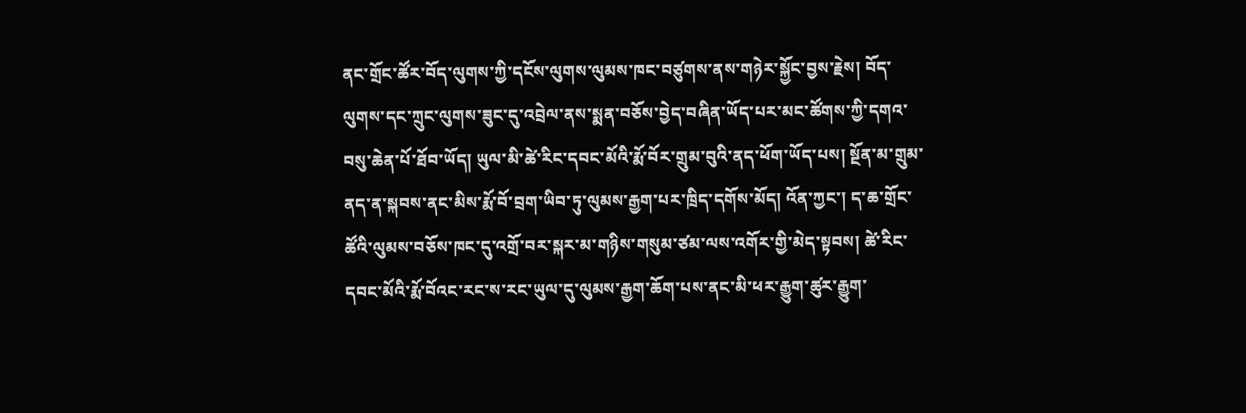ནང་གྲོང་ཚོར་བོད་ལུགས་ཀྱི་དངོས་ལུགས་ལུམས་ཁང་བཙུགས་ནས་གཉེར་སྐྱོང་བྱས་རྗེས། བོད་ལུགས་དང་ཀྲུང་ལུགས་ཟུང་དུ་འབྲེལ་ནས་སྨན་བཅོས་བྱེད་བཞིན་ཡོད་པར་མང་ཚོགས་ཀྱི་དགའ་བསུ་ཆེན་པོ་ཐོབ་ཡོད། ཡུལ་མི་ཚེ་རིང་དབང་མོའི་རྨོ་བོར་གྲུམ་བུའི་ནད་ཕོག་ཡོད་པས། སྔོན་མ་གྲུམ་ནད་ན་སྐབས་ནང་མིས་རྨོ་བོ་བྲག་ཡིབ་ཏུ་ལུམས་རྒྱག་པར་ཁྲིད་དགོས་མོད། འོན་ཀྱང་། ད་ཆ་གྲོང་ཚོའི་ལུམས་བཅོས་ཁང་དུ་འགྲོ་བར་སྐར་མ་གཉིས་གསུམ་ཙམ་ལས་འགོར་གྱི་མེད་སྟབས། ཚེ་རིང་དབང་མོའི་རྨོ་བོའང་རང་ས་རང་ཡུལ་དུ་ལུམས་རྒྱག་ཆོག་པས་ནང་མི་ཕར་རྒྱུག་ཚུར་རྒྱུག་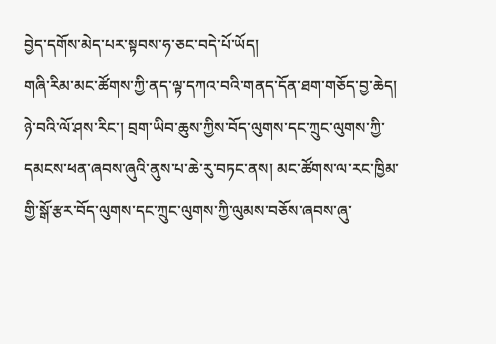བྱེད་དགོས་མེད་པར་སྟབས་ཧ་ཅང་བདེ་པོ་ཡོད།
གཞི་རིམ་མང་ཚོགས་ཀྱི་ནད་ལྟ་དཀའ་བའི་གནད་དོན་ཐག་གཅོད་བྱ་ཆེད། ཉེ་བའི་ལོ་ཤས་རིང་། བྲག་ཡིབ་ཆུས་ཀྱིས་བོད་ལུགས་དང་ཀྲུང་ལུགས་ཀྱི་དམངས་ཕན་ཞབས་ཞུའི་ནུས་པ་ཆེ་རུ་བཏང་ནས། མང་ཚོགས་ལ་རང་ཁྱིམ་གྱི་སྒོ་རྩར་བོད་ལུགས་དང་ཀྲུང་ལུགས་ཀྱི་ལུམས་བཅོས་ཞབས་ཞུ་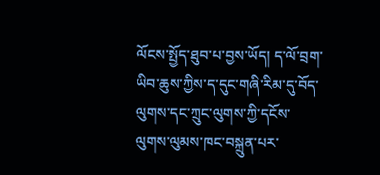ལོངས་སྤྱོད་ཐུབ་པ་བྱས་ཡོད། ད་ལོ་བྲག་ཡིབ་ཆུས་ཀྱིས་ད་དུང་གཞི་རིམ་དུ་བོད་ལུགས་དང་ཀྲུང་ལུགས་ཀྱི་དངོས་ལུགས་ལུམས་ཁང་བསྐྲུན་པར་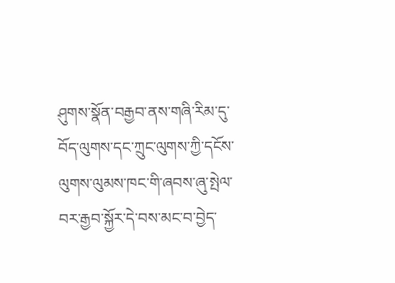ཤུགས་སྣོན་བརྒྱབ་ནས་གཞི་རིམ་དུ་བོད་ལུགས་དང་ཀྲུང་ལུགས་ཀྱི་དངོས་ལུགས་ལུམས་ཁང་གི་ཞབས་ཞུ་སྤེལ་བར་རྒྱབ་སྐྱོར་དེ་བས་མང་བ་བྱེད་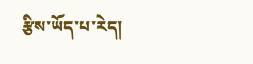རྩིས་ཡོད་པ་རེད།